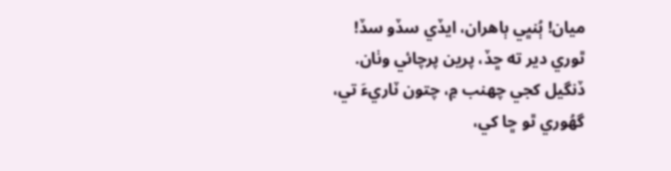ميان! ٻُنڀي ٻاهران، ايڏي سڏو سڏ!
ٿوري دير ته ڇڏ، پرين پرچائي وٺان.
ڏنگيل کجي چهنب ۾، چتون ٽاريءَ تي،
گهُوري ٿو ڇا کي،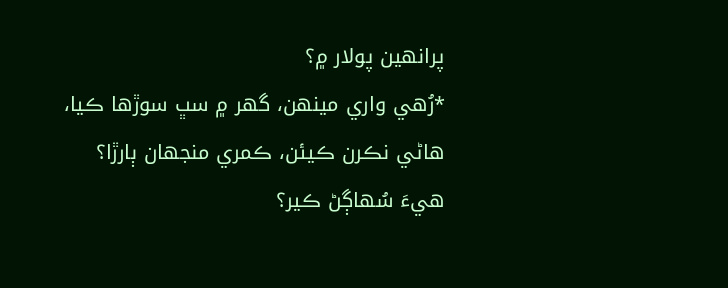پرانهين پولار ۾؟
*رُهي واري مينهن، گهر ۾ سڀ سوڙها ڪيا،
هاڻي نڪرن ڪيئن، ڪمري منجهان ٻارڙا؟
هيءَ سُهاڳڻ ڪير؟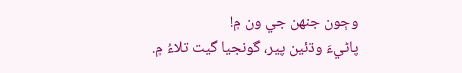وڄون جنهن جي ون ۾!
پاڻيءَ وڌئين پير، گونجيا گيت تلاءُ ۾.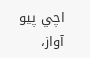اچي پيو آواز،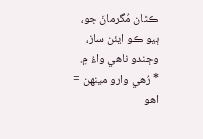ڪٿان مُگرمانَ جو،
ٻيو ڪو ايئن ساز، وڄندو ناهي واءُ ۾.
* رُهي وارو مينهن = اهو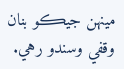مينهن جيڪو بنان وقفي وسندو رهي.